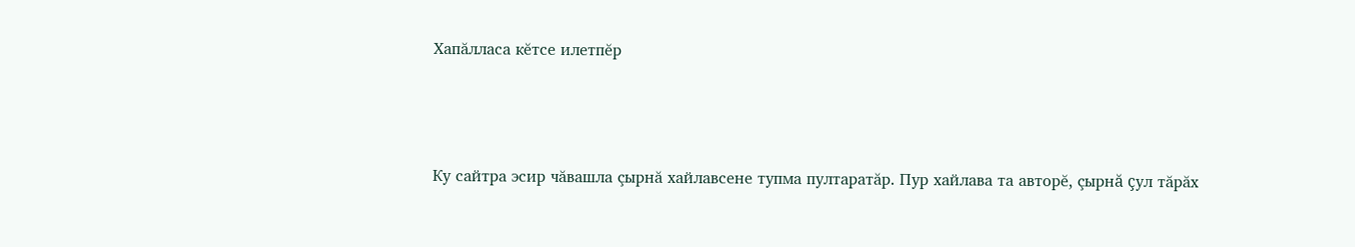Хапăлласа кĕтсе илетпĕр



Ку сайтра эсир чăвашла çырнă хайлавсене тупма пултаратăр. Пур хайлава та авторĕ, çырнă çул тăрăх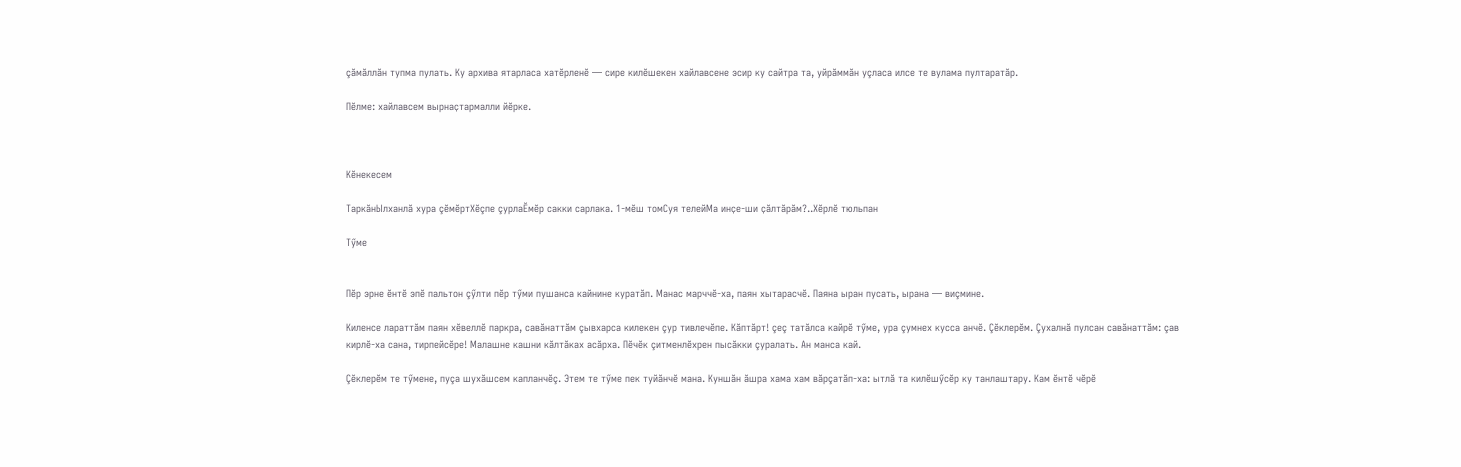çăмăллăн тупма пулать. Ку архива ятарласа хатĕрленĕ — сире килĕшекен хайлавсене эсир ку сайтра та, уйрăммăн уçласа илсе те вулама пултаратăр.

Пӗлме: хайлавсем вырнаҫтармалли йӗрке.



Кĕнекесем

ТаркăнЫлханлă хура çĕмĕртХĕçпе çурлаĔмĕр сакки сарлака. 1-мĕш томСуя телейМа инҫе-ши ҫӑлтӑрӑм?..Хĕрлĕ тюльпан

Тӳме


Пĕр эрне ĕнтĕ эпĕ пальтон çӳлти пĕр тӳми пушанса кайнине куратăп. Манас марччĕ-ха, паян хытарасчĕ. Паяна ыран пусать, ырана — виçмине.

Киленсе лараттăм паян хĕвеллĕ паркра, савăнаттăм çывхарса килекен çур тивлечĕпе. Кăптăрт! çеç татăлса кайрĕ тӳме, ура çумнех кусса анчĕ. Çĕклерĕм. Çухалнă пулсан савăнаттăм: çав кирлĕ-ха сана, тирпейсĕре! Малашне кашни кăлтăках асăрха. Пĕчĕк çитменлĕхрен пысăкки çуралать. Ан манса кай.

Çĕклерĕм те тӳмене, пуçа шухăшсем капланчĕç. Этем те тӳме пек туйăнчĕ мана. Куншăн ăшра хама хам вăрçатăп-ха: ытлă та килĕшӳсĕр ку танлаштару. Кам ĕнтĕ чĕрĕ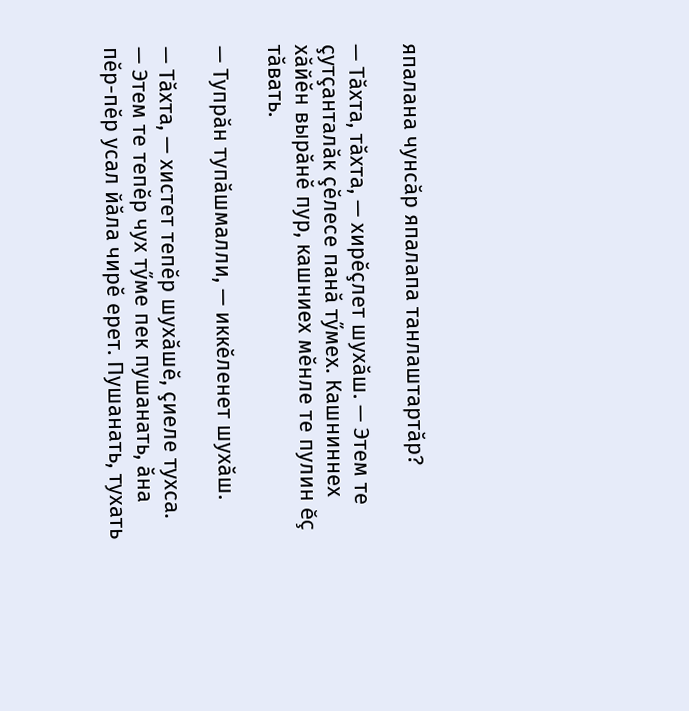япалана чунсăр япалапа танлаштартăр?

— Тăхта, тăхта, — хирĕçлет шухăш. — Этем те çутçанталăк çĕлесе панă тӳмех. Кашниннех хăйĕн вырăнĕ пур, кашниех мĕнле те пулин ĕç тăвать.

— Тупрăн тупăшмалли, — иккĕленет шухăш.

— Тăхта, — хистет тепĕр шухăшĕ, çиеле тухса. — Этем те тепĕр чух тӳме пек пушанать, ăна пĕр-пĕр усал йăла чирĕ ерет. Пушанать, тухать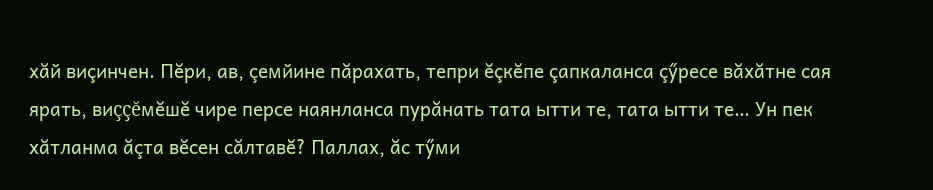хăй виçинчен. Пĕри, ав, çемйине пăрахать, тепри ĕçкĕпе çапкаланса çӳресе вăхăтне сая ярать, виççĕмĕшĕ чире персе наянланса пурăнать тата ытти те, тата ытти те… Ун пек хăтланма ăçта вĕсен сăлтавĕ? Паллах, ăс тӳми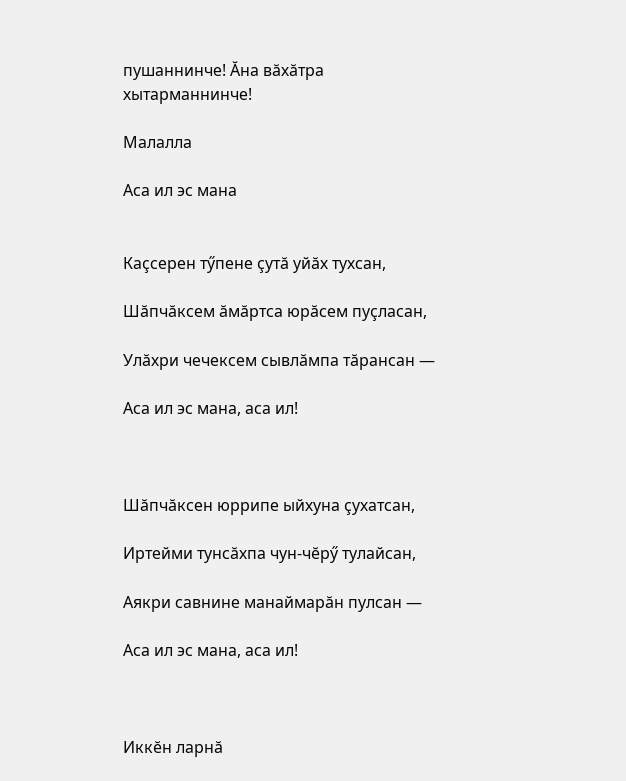пушаннинче! Ăна вăхăтра хытарманнинче!

Малалла

Аса ил эс мана


Каçсерен тӳпене çутă уйăх тухсан,

Шăпчăксем ăмăртса юрăсем пуçласан,

Улăхри чечексем сывлăмпа тăрансан —

Аса ил эс мана, аса ил!



Шăпчăксен юррипе ыйхуна çухатсан,

Иртейми тунсăхпа чун-чĕрӳ тулайсан,

Аякри савнине манаймарăн пулсан —

Аса ил эс мана, аса ил!



Иккĕн ларнă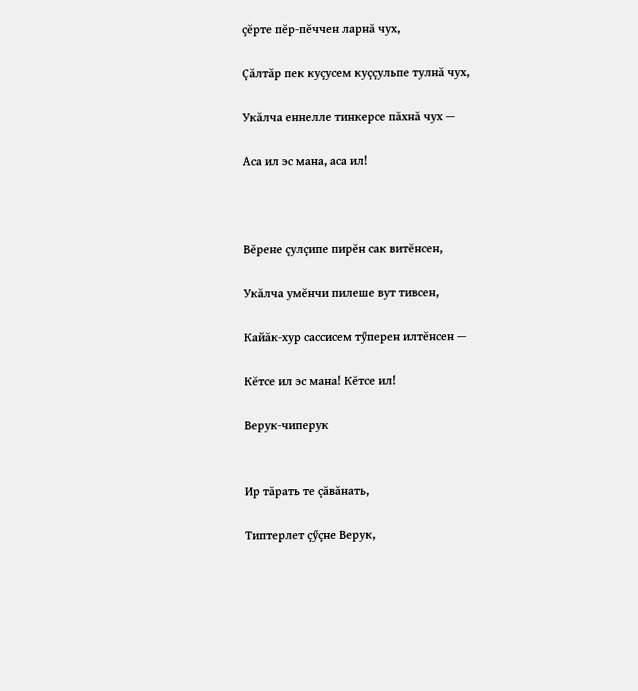çĕрте пĕр-пĕччен ларнă чух,

Çăлтăр пек куçусем куççульпе тулнă чух,

Укăлча еннелле тинкерсе пăхнă чух —

Аса ил эс мана, аса ил!



Вĕрене çулçипе пирĕн сак витĕнсен,

Укăлча умĕнчи пилеше вут тивсен,

Кайăк-хур сассисем тӳперен илтĕнсен —

Кĕтсе ил эс мана! Кĕтсе ил!

Верук-чиперук


Ир тăрать те çăвăнать,

Типтерлет çӳçне Верук,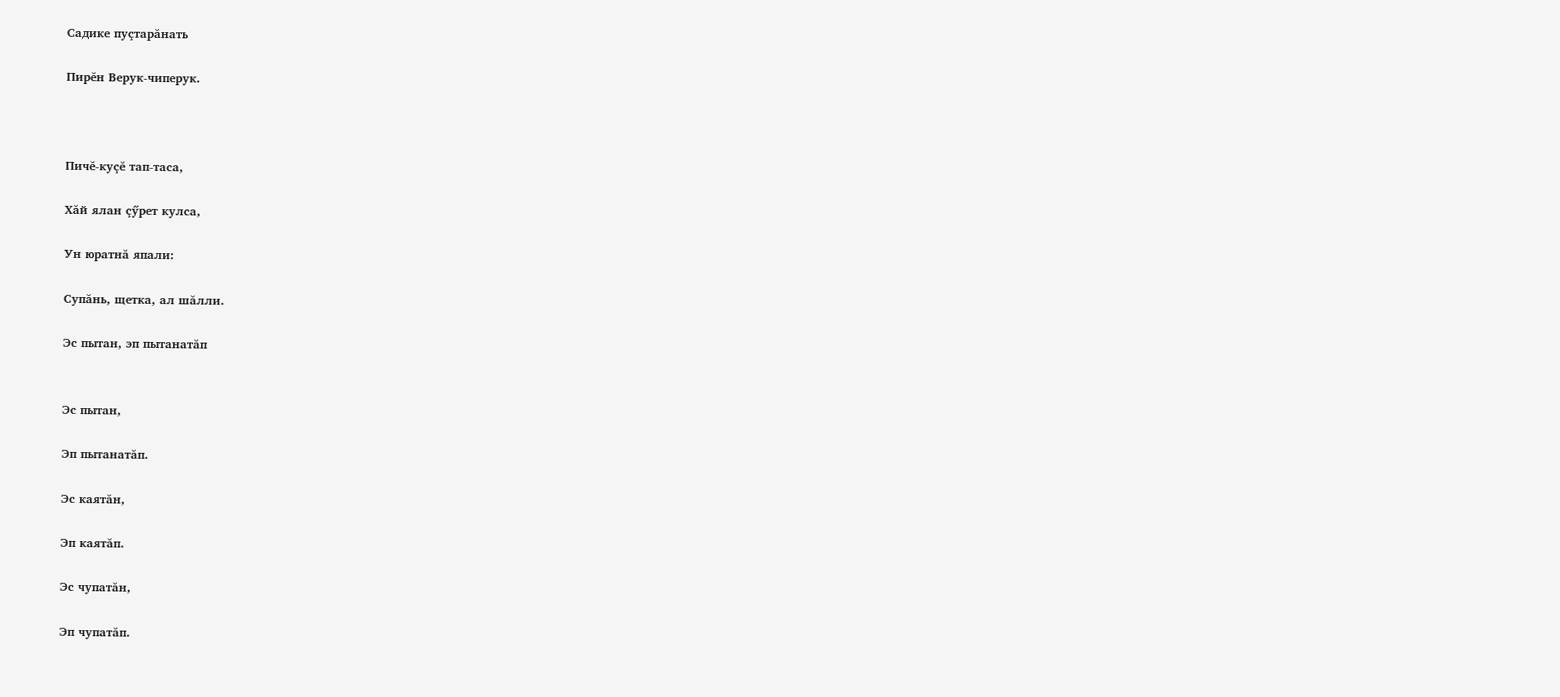Садике пуçтарăнать

Пирĕн Верук-чиперук.



Пичĕ-куçĕ тап-таса,

Хăй ялан çӳрет кулса,

Ун юратнă япали:

Супăнь, щетка, ал шăлли.

Эс пытан, эп пытанатăп


Эс пытан,

Эп пытанатăп.

Эс каятăн,

Эп каятăп.

Эс чупатăн,

Эп чупатăп.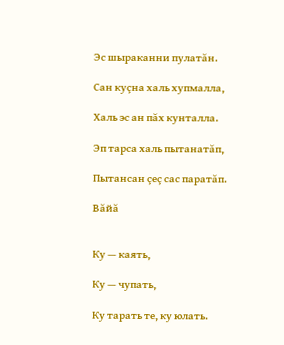Эс шыраканни пулатăн.

Сан куçна халь хупмалла,

Халь эс ан пăх кунталла.

Эп тарса халь пытанатăп,

Пытансан çеç сас паратăп.

Вăйă


Ку — каять,

Ку — чупать,

Ку тарать те, ку юлать.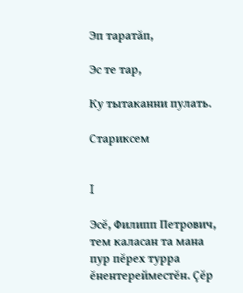Эп таратăп,

Эс те тар,

Ку тытаканни пулать.

Стариксем


I

Эсĕ, Филипп Петрович, тем каласан та мана пур пĕрех турра ĕнентерейместĕн. Çĕр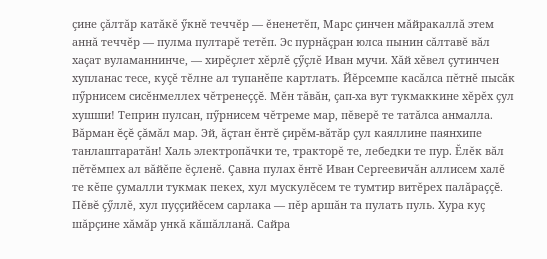çине çăлтăр катăкĕ ӳкнĕ теччĕр — ĕненетĕп, Марс çинчен мăйракаллă этем аннă теччĕр — пулма пултарĕ тетĕп. Эс пурнăçран юлса пынин сăлтавĕ вăл хаçат вуламаннинче, — хирĕçлет хĕрлĕ çӳçлĕ Иван мучи. Хăй хĕвел çутинчен хупланас тесе, куçĕ тĕлне ал тупанĕпе картлать. Йĕрсемпе касăлса пĕтнĕ пысăк пӳрнисем сисĕнмеллех чĕтренеççĕ. Мĕн тăвăн, çап-ха вут тукмаккине хĕрĕх çул хушши! Теприн пулсан, пӳрнисем чĕтреме мар, пĕверĕ те татăлса анмалла. Вăрман ĕçĕ çăмăл мар. Эй, ăçтан ĕнтĕ çирĕм-вăтăр çул каяллине паянхипе танлаштаратăн! Халь электропăчки те, тракторĕ те, лебедки те пур. Ĕлĕк вăл пĕтĕмпех ал вăйĕпе ĕçленĕ. Çавна пулах ĕнтĕ Иван Сергеевичăн аллисем халĕ те кĕпе çумалли тукмак пекех, хул мускулĕсем те тумтир витĕрех палăраççĕ. Пĕвĕ çӳллĕ, хул пуççийĕсем сарлака — пĕр аршăн та пулать пуль. Хура куç шăрçине хăмăр ункă кăшăлланă. Сайра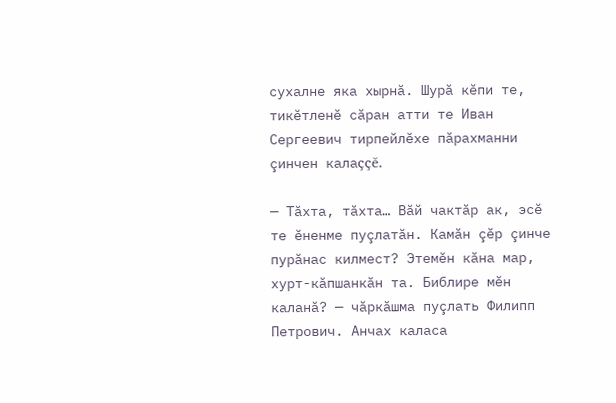сухалне яка хырнă. Шурă кĕпи те, тикĕтленĕ сăран атти те Иван Сергеевич тирпейлĕхе пăрахманни çинчен калаççĕ.

— Тăхта, тăхта… Вăй чактăр ак, эсĕ те ĕненме пуçлатăн. Камăн çĕр çинче пурăнас килмест? Этемĕн кăна мар, хурт-кăпшанкăн та. Библире мĕн каланă? — чăркăшма пуçлать Филипп Петрович. Анчах каласа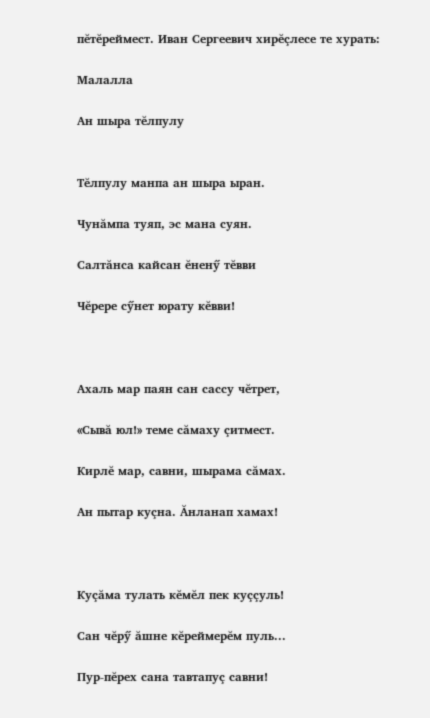пĕтĕреймест. Иван Сергеевич хирĕçлесе те хурать:

Малалла

Ан шыра тĕлпулу


Тĕлпулу манпа ан шыра ыран.

Чунăмпа туяп, эс мана суян.

Салтăнса кайсан ĕненӳ тĕвви

Чĕрере сӳнет юрату кĕвви!



Ахаль мар паян сан сассу чĕтрет,

«Сывă юл!» теме сăмаху çитмест.

Кирлĕ мар, савни, шырама сăмах.

Ан пытар куçна. Ăнланап хамах!



Куçăма тулать кĕмĕл пек куççуль!

Сан чĕрӳ ăшне кĕреймерĕм пуль...

Пур-пĕрех сана тавтапуç савни!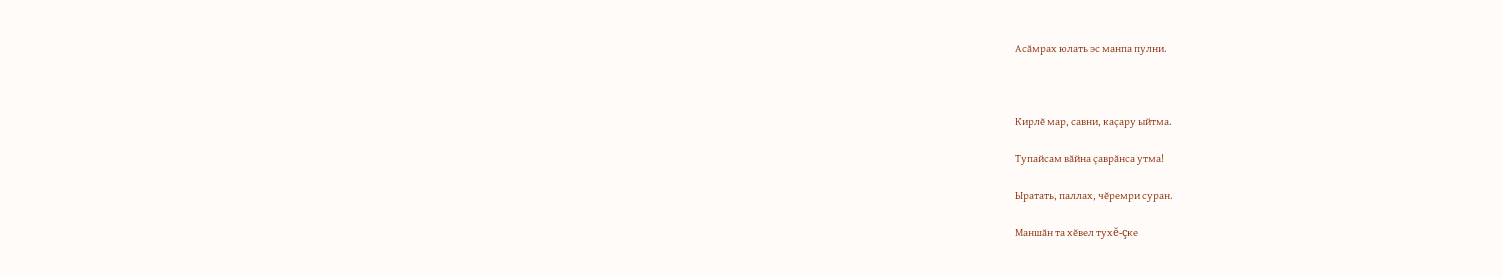Асăмрах юлать эс манпа пулни.



Кирлĕ мар, савни, каçару ыйтма.

Тупайсам вăйна çаврăнса утма!

Ыратать, паллах, чĕремри суран.

Маншăн та хĕвел тухĕ-çке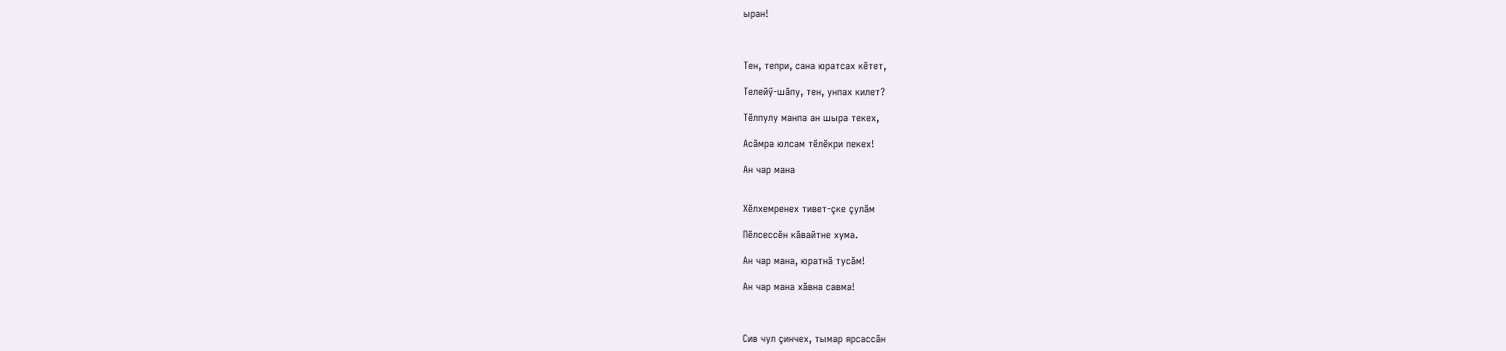ыран!



Тен, тепри, сана юратсах кĕтет,

Телейӳ-шăпу, тен, унпах килет?

Тĕлпулу манпа ан шыра текех,

Асăмра юлсам тĕлĕкри пекех!

Ан чар мана


Хĕлхемренех тивет-çке çулăм

Пĕлсессĕн кăвайтне хума.

Ан чар мана, юратнă тусăм!

Ан чар мана хăвна савма!



Сив чул çинчех, тымар ярсассăн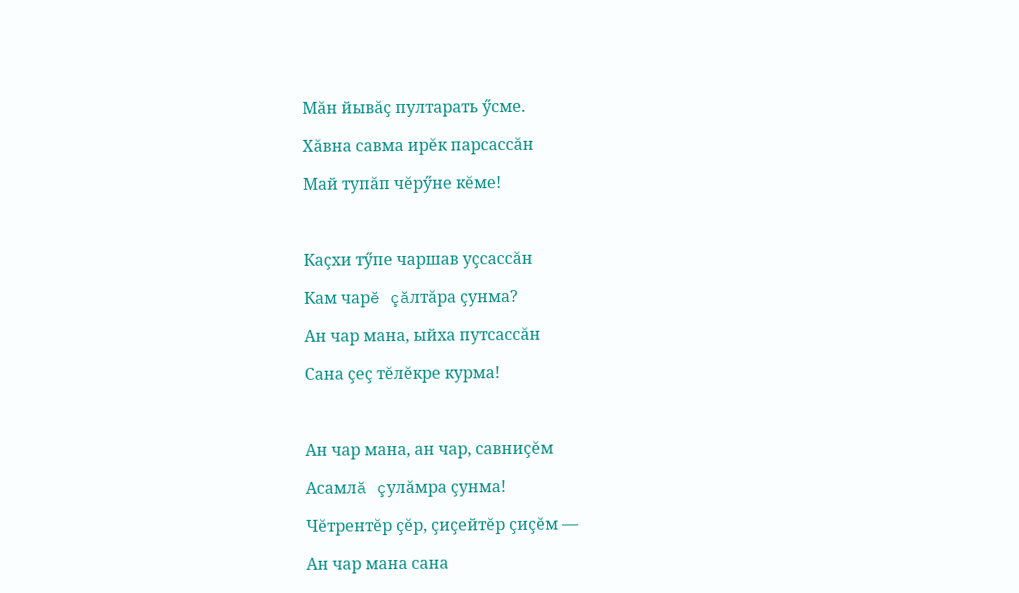Мăн йывăç пултарать ӳсме.

Хăвна савма ирĕк парсассăн

Май тупăп чĕрӳне кĕме!



Каçхи тӳпе чаршав уçсассăн

Кам чарĕ çăлтăра çунма?

Ан чар мана, ыйха путсассăн

Сана çеç тĕлĕкре курма!



Ан чар мана, ан чар, савниçĕм

Асамлă çулăмра çунма!

Чĕтрентĕр çĕр, çиçейтĕр çиçĕм —

Ан чар мана сана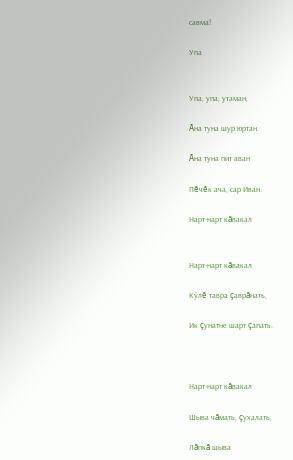савма!

Упа


Упа, упа, утаман,

Ăна туна шур юртан.

Ăна туна пит аван

Пĕчĕк ача, сар Иван.

Нарт-нарт кăвакал


Нарт-нарт кăвакал

Кӳлĕ тавра çаврăнать,

Ик çунатне шарт çапать.



Нарт-нарт кăвакал

Шыва чăмать, çухалать,

Лăпкă шыва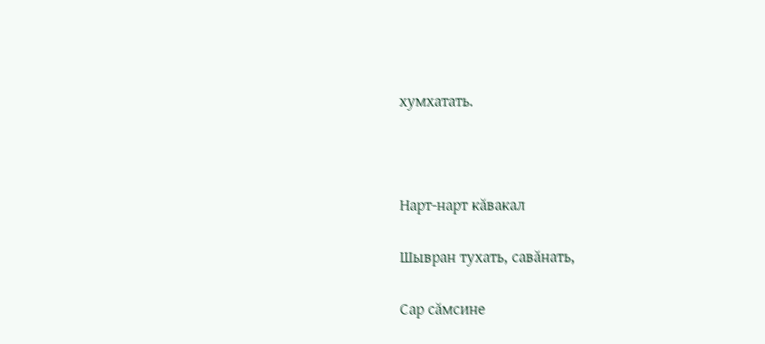хумхатать.



Нарт-нарт кăвакал

Шывран тухать, савăнать,

Сар сăмсине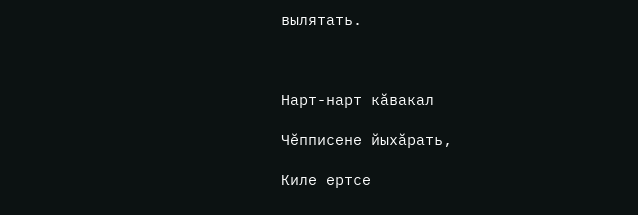вылятать.



Нарт-нарт кăвакал

Чĕпписене йыхăрать,

Киле ертсе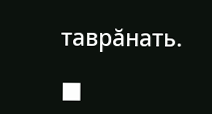таврăнать.

■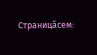Страницăсем: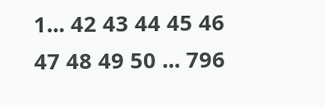1... 42 43 44 45 46 47 48 49 50 ... 796